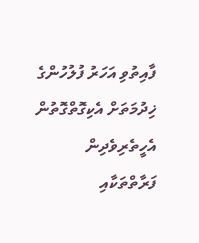ފާއިތުވި އަހަރު ފުލުހުންގެ ޚިދުމަތަށް އެކިގޮތްގޮތުން އެހީތެރިވެދިން ފަރާތްތަކާއި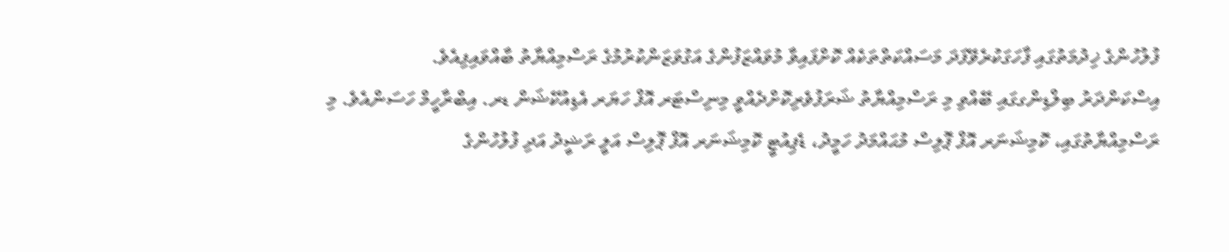ފުލުހުންގެ ޚިދުމަތުގައި ފާހަގަކުރެވޭފަދަ މަސައްކަތްތަކެއް ކޮށްފައިވާ މުވައްޒަފުންގެ އަގުވަޒަންކުރުމުގެ ރަސްމިއްޔާތު ބާއްވައިފިއެވެ.
އިސްކަންދަރު ބިލްޑިންގގައި ބޭއްވި މި ރަސްމިއްޔާތު ޝަރަފުވެރިކޮށްދެއްވީ މިނިސްޓަރ އޮފް ހަޔަރ އެޑިއުކޭޝަން ޑރ. އިބްރާހީމް ހަސަންއެވެ. މި ރަސްމިއްޔާތުގައި، ކޮމިޝަނަރ އޮފް ޕޮލިސް މުޙައްމަދު ހަމީދު، ޑެޕިއުޓީ ކޮމިޝަނަރ އޮފް ޕޮލިސް އަލީ ރަޝީދު އަދި ފުލުހުންގެ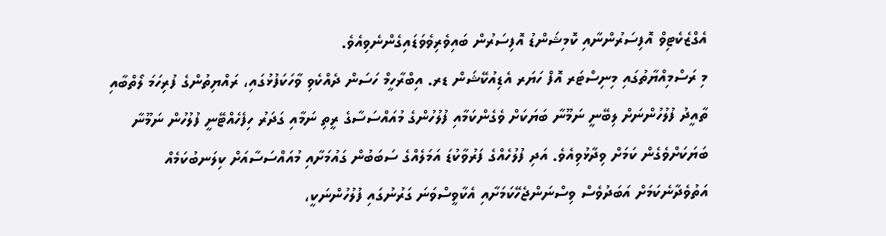އެގްޒެކެޓިވް އޮފިސަރުންނާއި ކޮމިޝަންޑު އޮފިސަރުން ބައިވެރިވެވަޑައިގެންނެވިއެވެ.
މި ރަސްމިއްޔާތުގައި މިނިސްޓަރ އޮފް ހަޔަރ އެޑިއުކޭޝަން ޑރ. އިބްރާހީމް ހަސަން ދެއްކެވި ވާހަކަފުޅުގައި، ރައްޔިތުންގެ ފުރިހަމަ ލޯތްބާއި ތާއީދު ފުލުހުންނަށް ލިބޭނީ ނަމޫނާ ބަޔަކަށް ވެގެންކަމާއި ފުލުހުންގެ މުއައްސަސާގެ ރީތި ނަމާއި ގަދަރު ހިފެހެއްޓޭނީ ފުލުހުން ނަމޫނާ ބަޔަކަށްވެގެން ކަމަށް ވިދާޅުވިއެވެ. އަދި ފުލުހެއްގެ ފަރުވާކުޑަ އަމަލެއްގެ ސަބަބުން ގައުމަށާއި މުއައްސަސާއަށް ކިލަނބުކަމެއް އަތުވެދާނެކަމަށް އަބަދުވެސް ވިސްނަންޖެހޭކަމަށާއި އެކާވީސްވަނަ ގަރުނުގައި ފުލުހުންނަކީ،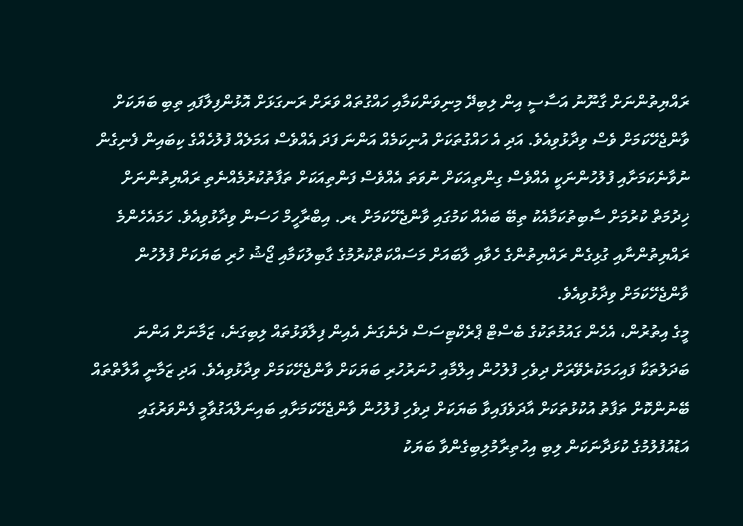ރައްޔިތުންނަށް ގާނޫނު އަސާސީ އިން ލިބިދޭ މިނިވަންކަމާއި ހައްގުތައް ވަރަށް ރަނގަޅަށް އޮޅުންފިލާފައި ތިބި ބަޔަކަށް ވާންޖެހޭކަމަށް ވެސް ވިދާޅުވިއެވެ. އަދި އެ ހައްގުތަކަށް އުނިކަމެއް އަންނަ ފަދަ އެއްވެސް އަމަލެއް ފުލުހެއްގެ ކިބައިން ފެނިގެން ނުވާނެކަމަށާއި ފުލުހުންނަކީ އެއްވެސް ގިންތިއަކަށް ނުވަތަ އެއްވެސް ފަންތިއަކަށް ތަފާތުކުރުމެއްނެތި ރައްޔިތުންނަށް ޚިދުމަތް ކުރުމަށް ސާބިތުކަމާއެކު ތިބޭ ބައެއް ކަމުގައި ވާންޖެހޭކަމަށް ޑރ. އިބްރާހީމް ހަސަން ވިދާޅުވިއެވެ. ހަމައެހެންމެ ރައްޔިތުންނާއި ގުޅިގެން ރައްޔިތުންގެ ހެވާއި ލާބައަށް މަސައްކަތްކުރުމުގެ ގާބިލުކަމާއި ޖޯޝު ހުރި ބަޔަކަށް ފުލުހުން ވާންޖެހޭކަމަށް ވިދާޅުވިއެވެ.
މީގެ އިތުރުން، އެހެން ގައުމުތަކުގެ ބެސްޓް ޕްރެކްޓިސަސް ދެނެގަނެ އެއިން ފިލާވަޅުތައް ލިބިގަނެ، ޒަމާނަށް އަންނަ ބަދަލުތަކާ ފައިހަމަކުރެވޭރަށް ދިވެހި ފުލުހުން އިލްމާއި ހުނަރުހުރި ބަޔަކަށް ވާންޖެހޭކަމަށް ވިދާޅުވިއެވެ. އަދި ޒަމާނީ އާލާތްތައް ބޭނުންކޮށް ތަފާތު އުކުޅުތަކަށް އާދަވެފައިވާ ބަޔަކަށް ދިވެހި ފުލުހުން ވާންޖެހޭކަމަށާއި ބައިނަލްއަގުވާމީ ފެންވަރުގައި އަޑުއުފުލުމުގެ ކުޅަދާނަކަން ލިބި އިހުތިރާމުލިބިގެންވާ ބަޔަކު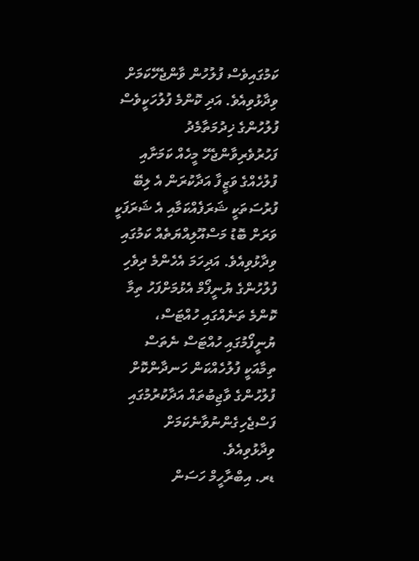ކަމުގައިވެސް ފުލުހުން ވާންޖެހޭކަމަށް ވިދާޅުވިއެވެ. އަދި ކޮންމެ ފުލުހަކީވެސް ފުލުހުންގެ ޚިދުމަތާމެދު ފަހުރުވެރިވާންޖެހޭ މީހެއް ކަމަށާއި ފުލުހެއްގެ ވަޒީފާ އަދާކުރަން އެ ލިބޭ ފުރުސަތަކީ ޝަރަފެއްކަމާއި އެ ޝަރަފަކީ ވަރަށް ބޮޑު މަސްއޫލިއްޔަތެއް ކަމުގައި ވިދާޅުވިއެވެ. އަދިހަމަ އެހެންމެ ދިވެހި ފުލުހުންގެ ޔުނީފޯމް އެޅުމަށްފަހު ތިމާ ކޮންމެ ތަނެއްގައި ހުއްޓަސް، ޔުނީފޯމުގައި ހުއްޓަސް ނެތަސް ތިމާއަކީ ފުލުހެއްކަން ހަނދާންކޮށް ފުލުހުންގެ ވާޖިބުތައް އަދާކުރުމުގައި ފަސްޖެހިގެންނުވާނެކަމަށް ވިދާޅުވިއެވެ.
ޑރ. އިބްރާހީމް ހަސަން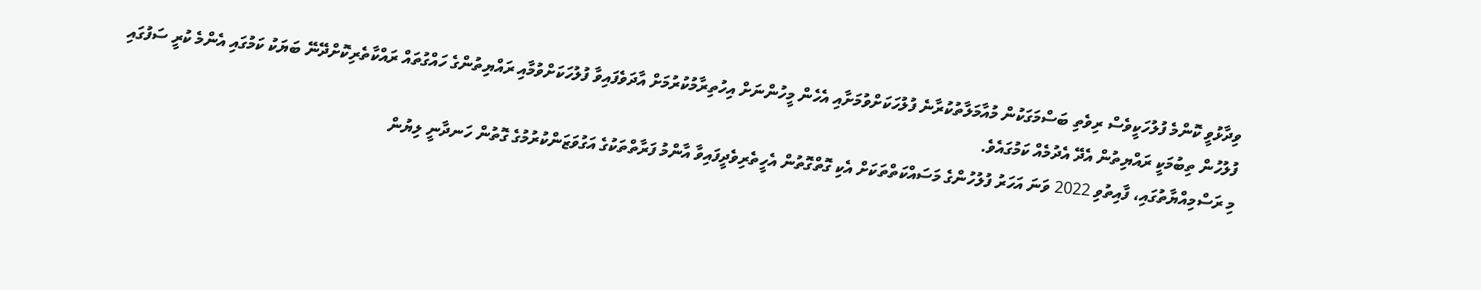ވިދާޅުވީ ކޮންމެ ފުލުހަކީވެސް ރިވެތި ބަސްމަގަކުން މުއާމަލާތުކުރާނެ ފުލުހަކަށްވުމަށާއި އެހެން މީހުންނަށް އިހުތިރާމުކުރުމަށް އާދަވެފައިވާ ފުލުހަކަށްވުމާއި ރައްޔިތުންގެ ހައްގުތައް ރައްކާތެރިކޮށްދޭނޭ ބަޔަކު ކަމުގައި އެންމެ ކުރީ ސަފުގައި ފުލުހުން ތިބުމަކީ ރައްޔިތުން އެދޭ އެދުމެއް ކަމުގައެވެ.
މި ރަސްމިއްޔާތުގައި، ފާއިތުވި 2022 ވަނަ އަހަރު ފުލުހުންގެ މަސައްކަތްތަކަށް އެކި ގޮތްގޮތުން އެހީތެރިވެދީފައިވާ އާންމު ފަރާތްތަކުގެ އަގުވަޒަންކުރުމުގެ ގޮތުން ހަނދާނީ ލިޔުން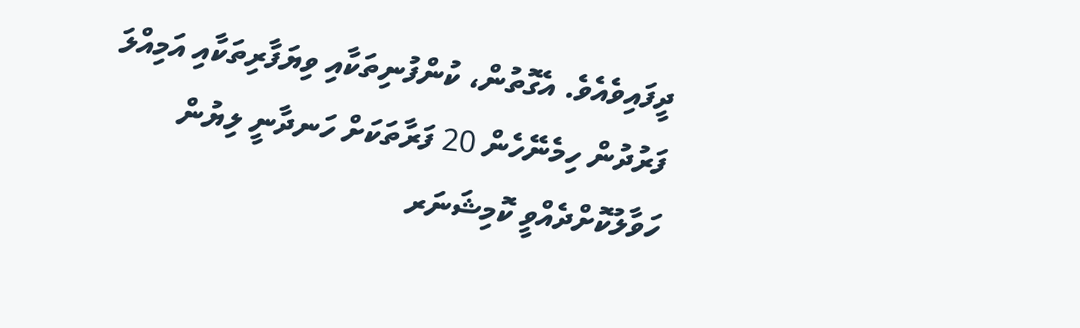ދީފައިވެއެވެ. އެގޮތުން، ކުންފުނިތަކާއި ވިޔަފާރިތަކާއި އަމިއްލަ ފަރުދުން ހިމެނޭހެން 20 ފަރާތަކަށް ހަނދާނީ ލިޔުން ހަވާލުކޮށްދެއްވީ ކޮމިޝަނަރ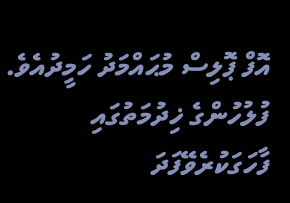އޮފް ޕޮލިސް މުޙައްމަދު ހަމީދުއެވެ.
ފުލުހުންގެ ޚިދުމަތުގައި ފާހަގަކުރެވޭފަދަ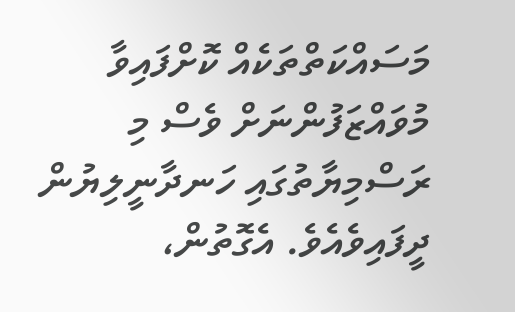މަސައްކަތްތަކެއް ކޮށްފައިވާ މުވައްޒަފުންނަށް ވެސް މި ރަސްމިޔާތުގައި ހަނދާނީލިޔުން ދީފައިވެއެވެ. އެގޮތުން،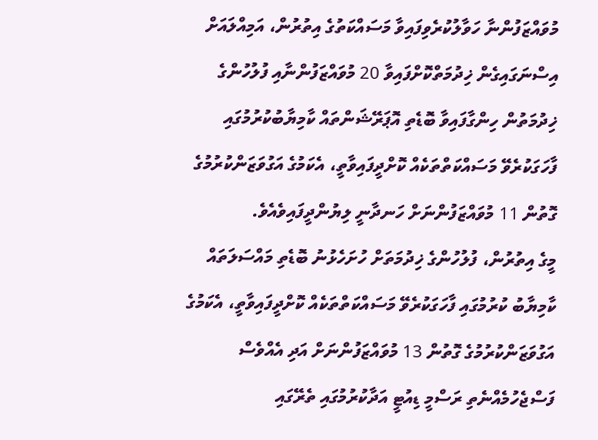މުވައްޒަފުންނާ ހަވާލުކުރެވިފައިވާ މަސައްކަތުގެ އިތުރުން، އަމިއްލައަށް އިސްނަގައިގެން ޚިދުމަތްކޮށްފައިވާ 20 މުވައްޒަފުންނާއި ފުލުހުންގެ ޚިދުމަތުން ހިންގާފައިވާ ބޮޑެތި އޮޕަރޭޝަންތައް ކާމިޔާބުކުރުމުގައި ފާހަގަކުރެވޭ މަސައްކަތްތަކެއް ކޮށްދީފައިވާތީ، އެކަމުގެ އަގުވަޒަންކުރުމުގެ ގޮތުން 11 މުވައްޒަފުންނަށް ހަނދާނީ ލިޔުންދީފައިވެއެވެ.
މީގެ އިތުރުން، ފުލުހުންގެ ޚިދުމަތަށް ހުށަހެޅުނު ބޮޑެތި މައްސަލަތައް ކާމިޔާބު ކުރުމުގައި ފާހަގަކުރެވޭ މަސައްކަތްތަކެއް ކޮށްދީފައިވާތީ، އެކަމުގެ އަގުވަޒަންކުރުމުގެ ގޮތުން 13 މުވައްޒަފުންނަށް އަދި އެއްވެސް ފަސްޖެހުމެއްނެތި ރަސްމީ ޑިއުޓީ އަދާކުރުމުގައި ތެރޭގައި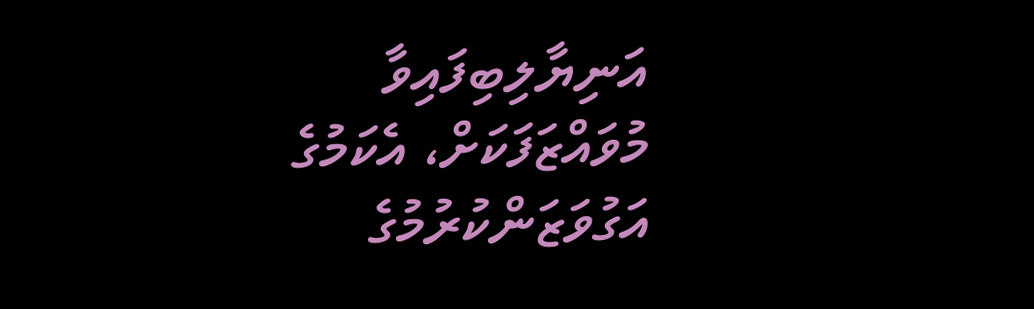އަނިޔާލިބިފައިވާ މުވައްޒަފަކަށް، އެކަމުގެ އަގުވަޒަންކުރުމުގެ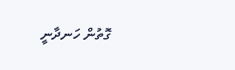ގޮތުން ހަނދާނީ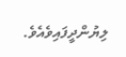ލިޔުންދީފައިވެއެވެ.